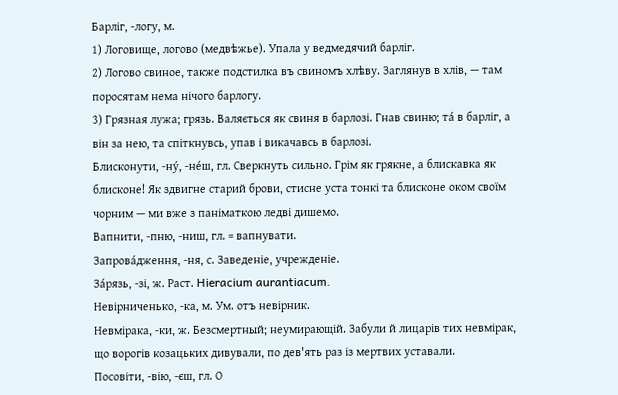Барліг, -логу, м.
1) Логовище, логово (медвѣжье). Упала у ведмедячий барліг.
2) Логово свиное, также подстилка въ свиномъ хлѣву. Заглянув в хлів, — там поросятам нема нічого барлогу.
3) Грязная лужа; грязь. Валяється як свиня в барлозі. Гнав свиню; та́ в барліг, а він за нею, та спіткнувсь, упав і викачавсь в барлозі.
Блисконути, -ну́, -не́ш, гл. Сверкнуть сильно. Грім як грякне, а блискавка як блисконе! Як здвигне старий брови, стисне уста тонкі та блисконе оком своїм чорним — ми вже з паніматкою ледві дишемо.
Вапнити, -пню, -ниш, гл. = вапнувати.
Запрова́дження, -ня, с. Заведеніе, учрежденіе.
За́рязь, -зі, ж. Раст. Hieracium aurantiacum.
Невірниченько, -ка, м. Ум. отъ невірник.
Невмірака, -ки, ж. Безсмертный; неумирающій. Забули й лицарів тих невмірак, що ворогів козацьких дивували, по дев'ять раз із мертвих уставали.
Посовіти, -вію, -єш, гл. О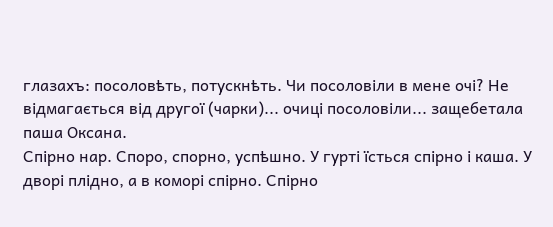глазахъ: посоловѣть, потускнѣть. Чи посоловіли в мене очі? Не відмагається від другої (чарки)... очиці посоловіли... защебетала паша Оксана.
Спірно нар. Споро, спорно, успѣшно. У гурті їсться спірно і каша. У дворі плідно, а в коморі спірно. Спірно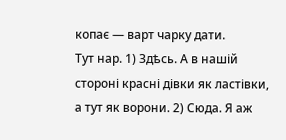копає — варт чарку дати.
Тут нар. 1) Здѣсь. А в нашій стороні красні дівки як ластівки, а тут як ворони. 2) Сюда. Я аж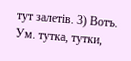тут залетів. 3) Вотъ. Ум. тутка, тутки,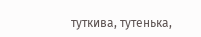туткива, тутенька,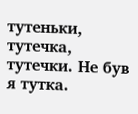тутеньки, тутечка, тутечки. Не був я тутка.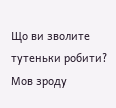Що ви зволите тутеньки робити? Мов зроду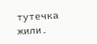тутечка жили.